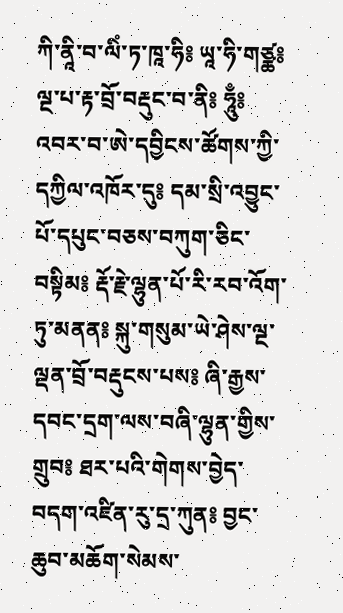ཀི་ནཱི་བ་ལིཾ་ཏ་ཁཱ་ཧི༔ ཡཱ་ཧི་གཙྪ༔ ལྔ་པ་རྟ་བྲོ་བརྡུང་བ་ནི༔ ཧཱུྃ༔ འབར་བ་ཨེ་དབྱིངས་ཚོགས་ཀྱི་དཀྱིལ་འཁོར་དུ༔ དམ་སྲི་འབྱུང་པོ་དཔུང་བཅས་བཀུག་ཅིང་བསྟིམ༔ རྡོ་རྗེ་ལྷུན་པོ་རི་རབ་འོག་ཏུ་མནན༔ སྐུ་གསུམ་ཡེ་ཤེས་ལྔ་ལྡན་བྲོ་བརྡུངས་པས༔ ཞི་རྒྱས་དབང་དྲག་ལས་བཞི་ལྷུན་གྱིས་གྲུབ༔ ཐར་པའི་གེགས་བྱེད་བདག་འཛིན་རུ་དྲ་ཀུན༔ བྱང་ཆུབ་མཆོག་སེམས་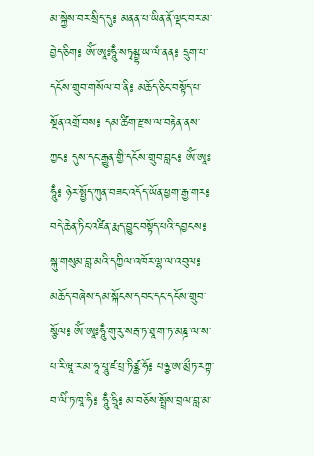མ་སྐྱེས་བར་སྲིད་དུ༔ མནན་པ་ཡིན་ནོ་ལྡང་བར་མ་བྱེད་ཅིག༔ ཨོཾ་ཨཱཿཧཱུྃ་སཏྭམྦྷ་ཡ་ལཾ་ནན༔ དྲུག་པ་དངོས་གྲུབ་གསོལ་བ་ནི༔ མཆོད་ཅིང་བསྟོད་པ་སྔོན་འགྲོ་བས༔ དམ་ཚིག་རྫས་ལ་བརྟེན་ནས་ཀྱང༔ དུས་དང་རྒྱུན་གྱི་དངོས་གྲུབ་བླང༔ ཨོཾ་ཨཱཿཧཱུྃ༔ ཉེར་སྤྱོད་ཀུན་བཟང་འདོད་ཡོན་ཕྱག་རྒྱ་གར༔ བདེ་ཆེན་ཏིང་འཛིན་རྨད་བྱུང་བསྟོད་པའི་དབྱངས༔ སྐུ་གསུམ་བླ་མའི་དཀྱིལ་འཁོར་ལྷ་ལ་འབུལ༔ མཆོད་བཞེས་དམ་སྐོངས་དབང་དང་དངོས་གྲུབ་སྩོལ༔ ཨོཾ་ཨཱཿཧཱུྃ་གུ་རུ་སརྦ་ཏ་ཐཱ་ག་ཏ་མཎྜ་ལ་ས་པ་རི་ཝཱ་ར་མ་ཧཱ་པཱུ་ཛ་པྲ་ཏིཙྪ་ཧོ༔ པཉྩ་ཨ་མྲྀཏ་རཀྟ་བ་ལིཾ་ཏ་ཁཱ་ཧི༔ ཧཱུྃ་ཧྲཱི༔ མ་བཅོས་སྤྲོས་བྲལ་བླ་མ་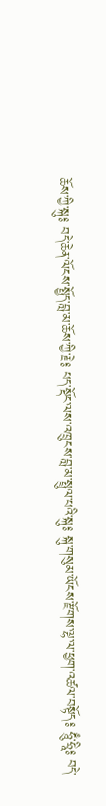ཆོས་ཀྱི་སྐུ༔ བདེ་ཆེན་ལོངས་སྤྱོད་བླ་མ་ཆོས་ཀྱི་རྗེ༔ པད་སྡོང་ལས་འཁྲུངས་བླ་མ་སྤྲུལ་པའི་སྐུ༔ སྐུ་གསུམ་ཡོངས་རྫོགས་ལྷ་ལ་ཕྱག་འཚལ་བསྟོད༔ ཧཱུྃ་ཧྲཱི༔ བདེ་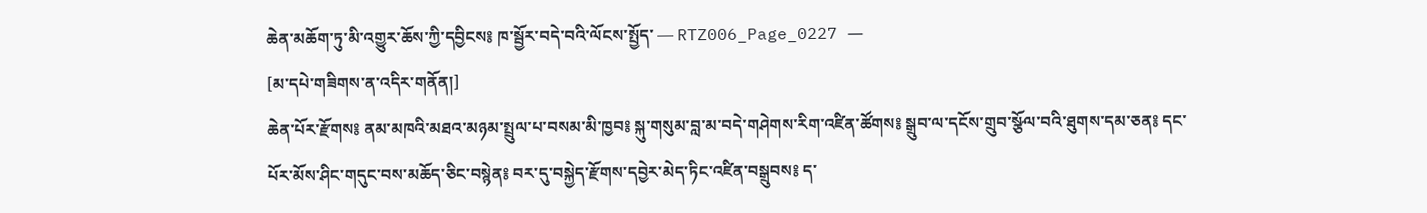ཆེན་མཆོག་ཏུ་མི་འགྱུར་ཆོས་ཀྱི་དབྱིངས༔ ཁ་སྦྱོར་བདེ་བའི་ལོངས་སྤྱོད་ ― RTZ006_Page_0227 ―
[མ་དཔེ་གཟིགས་ན་འདིར་གནོན།]
ཆེན་པོར་རྫོགས༔ ནམ་མཁའི་མཐའ་མཉམ་སྤྲུལ་པ་བསམ་མི་ཁྱབ༔ སྐུ་གསུམ་བླ་མ་བདེ་གཤེགས་རིག་འཛིན་ཚོགས༔ སྒྲུབ་ལ་དངོས་གྲུབ་སྩོལ་བའི་ཐུགས་དམ་ཅན༔ དང་པོར་མོས་ཤིང་གདུང་བས་མཆོད་ཅིང་བསྙེན༔ བར་དུ་བསྐྱེད་རྫོགས་དབྱེར་མེད་ཏིང་འཛིན་བསྒྲུབས༔ ད་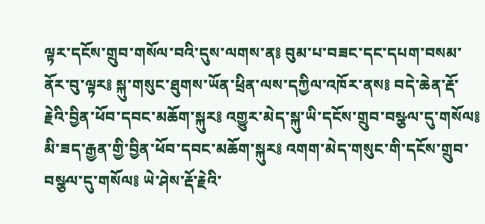ལྟར་དངོས་གྲུབ་གསོལ་བའི་དུས་ལགས་ན༔ བུམ་པ་བཟང་དང་དཔག་བསམ་ནོར་བུ་ལྟར༔ སྐུ་གསུང་ཐུགས་ཡོན་ཕྲིན་ལས་དཀྱིལ་འཁོར་ནས༔ བདེ་ཆེན་རྡོ་རྗེའི་བྱིན་ཕོབ་དབང་མཆོག་སྐུར༔ འགྱུར་མེད་སྐུ་ཡི་དངོས་གྲུབ་བསྩལ་དུ་གསོལ༔ མི་ཟད་རྒྱན་གྱི་བྱིན་ཕོབ་དབང་མཆོག་སྐུར༔ འགག་མེད་གསུང་གི་དངོས་གྲུབ་བསྩལ་དུ་གསོལ༔ ཡེ་ཤེས་རྡོ་རྗེའི་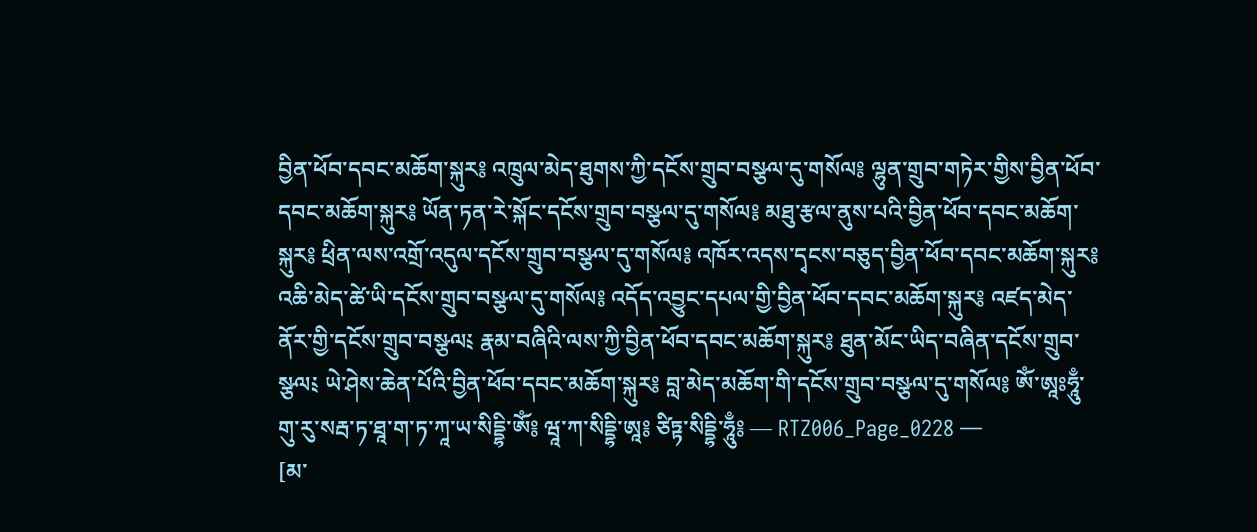བྱིན་ཕོབ་དབང་མཆོག་སྐུར༔ འཁྲུལ་མེད་ཐུགས་ཀྱི་དངོས་གྲུབ་བསྩལ་དུ་གསོལ༔ ལྷུན་གྲུབ་གཏེར་གྱིས་བྱིན་ཕོབ་དབང་མཆོག་སྐུར༔ ཡོན་ཏན་རེ་སྐོང་དངོས་གྲུབ་བསྩལ་དུ་གསོལ༔ མཐུ་རྩལ་ནུས་པའི་བྱིན་ཕོབ་དབང་མཆོག་སྐུར༔ ཕྲིན་ལས་འགྲོ་འདུལ་དངོས་གྲུབ་བསྩལ་དུ་གསོལ༔ འཁོར་འདས་དྭངས་བཅུད་བྱིན་ཕོབ་དབང་མཆོག་སྐུར༔ འཆི་མེད་ཚེ་ཡི་དངོས་གྲུབ་བསྩལ་དུ་གསོལ༔ འདོད་འབྱུང་དཔལ་གྱི་བྱིན་ཕོབ་དབང་མཆོག་སྐུར༔ འཛད་མེད་ནོར་གྱི་དངོས་གྲུབ་བསྩལ༴ རྣམ་བཞིའི་ལས་ཀྱི་བྱིན་ཕོབ་དབང་མཆོག་སྐུར༔ ཐུན་མོང་ཡིད་བཞིན་དངོས་གྲུབ་སྩལ༴ ཡེ་ཤེས་ཆེན་པོའི་བྱིན་ཕོབ་དབང་མཆོག་སྐུར༔ བླ་མེད་མཆོག་གི་དངོས་གྲུབ་བསྩལ་དུ་གསོལ༔ ཨོཾ་ཨཱཿཧཱུྃ་གུ་རུ་སརྦ་ཏ་ཐཱ་ག་ཏ་ཀཱ་ཡ་སིདྡྷི་ཨོཾ༔ ཝཱ་ཀ་སིདྡྷི་ཨཱ༔ ཙིཏྟ་སིདྡྷི་ཧཱུྃ༔ ― RTZ006_Page_0228 ―
[མ་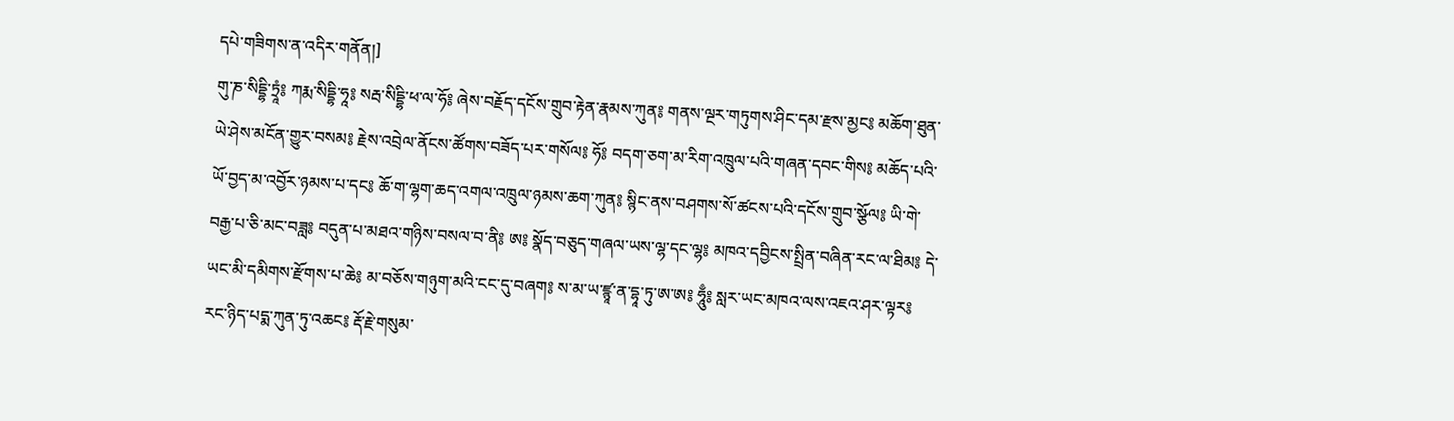དཔེ་གཟིགས་ན་འདིར་གནོན།]
གུ་ཎ་སིདྡྷི་ཏྲཱཾ༔ ཀརྨ་སིདྡྷི་ཧཱ༔ སརྦ་སིདྡྷི་ཕ་ལ་ཧོ༔ ཞེས་བརྗོད་དངོས་གྲུབ་རྟེན་རྣམས་ཀུན༔ གནས་ལྔར་གཏུགས་ཤིང་དམ་རྫས་མྱང༔ མཆོག་ཐུན་ཡེ་ཤེས་མངོན་གྱུར་བསམ༔ རྗེས་འབྲེལ་ནོངས་ཚོགས་བཟོད་པར་གསོལ༔ ཧོ༔ བདག་ཅག་མ་རིག་འཁྲུལ་པའི་གཞན་དབང་གིས༔ མཆོད་པའི་ཡོ་བྱད་མ་འབྱོར་ཉམས་པ་དང༔ ཆོ་ག་ལྷག་ཆད་འགལ་འཁྲུལ་ཉམས་ཆག་ཀུན༔ སྙིང་ནས་བཤགས་སོ་ཚངས་པའི་དངོས་གྲུབ་སྩོལ༔ ཡི་གེ་བརྒྱ་པ་ཅི་མང་བཟླ༔ བདུན་པ་མཐའ་གཉིས་བསལ་བ་ནི༔ ཨ༔ སྣོད་བཅུད་གཞལ་ཡས་ལྷ་དང་ལྷ༔ མཁའ་དབྱིངས་སྤྲིན་བཞིན་རང་ལ་ཐིམ༔ དེ་ཡང་མི་དམིགས་རྫོགས་པ་ཆེ༔ མ་བཅོས་གཉུག་མའི་ངང་དུ་བཞག༔ ས་མ་ཡ་ཛྙཱ་ན་དྷཱ་ཏུ་ཨ་ཨ༔ ཧཱུྃ༔ སླར་ཡང་མཁའ་ལས་འཇའ་ཤར་ལྟར༔ རང་ཉིད་པདྨ་ཀུན་ཏུ་འཆང༔ རྡོ་རྗེ་གསུམ་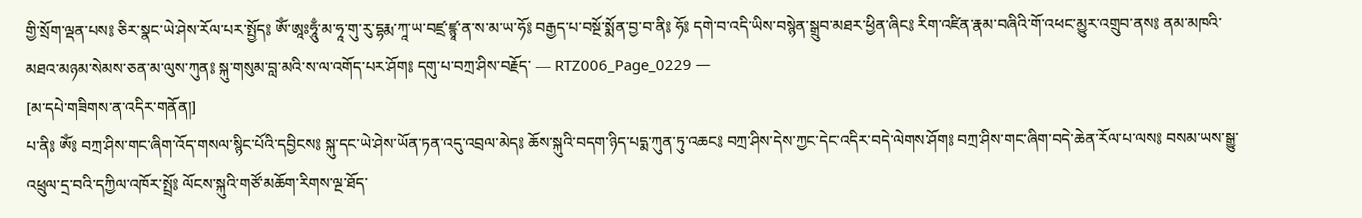གྱི་སྲོག་ལྡན་པས༔ ཅིར་སྣང་ཡེ་ཤེས་རོལ་པར་སྤྱོད༔ ཨོཾ་ཨཱཿཧཱུྃ་མ་ཧཱ་གུ་རུ་དྷརྨ་ཀཱ་ཡ་བཛྲ་ཛྙཱ་ན་ས་མ་ཡ་ཧོ༔ བརྒྱད་པ་བསྔོ་སྨོན་བྱ་བ་ནི༔ ཧོ༔ དགེ་བ་འདི་ཡིས་བསྙེན་སྒྲུབ་མཐར་ཕྱིན་ཞིང༔ རིག་འཛིན་རྣམ་བཞིའི་གོ་འཕང་མྱུར་འགྲུབ་ནས༔ ནམ་མཁའི་མཐའ་མཉམ་སེམས་ཅན་མ་ལུས་ཀུན༔ སྐུ་གསུམ་བླ་མའི་ས་ལ་འགོད་པར་ཤོག༔ དགུ་པ་བཀྲ་ཤིས་བརྗོད་ ― RTZ006_Page_0229 ―
[མ་དཔེ་གཟིགས་ན་འདིར་གནོན།]
པ་ནི༔ ཨོཾ༔ བཀྲ་ཤིས་གང་ཞིག་འོད་གསལ་སྙིང་པོའི་དབྱིངས༔ སྐུ་དང་ཡེ་ཤེས་ཡོན་ཏན་འདུ་འབྲལ་མེད༔ ཆོས་སྐུའི་བདག་ཉིད་པདྨ་ཀུན་ཏུ་འཆང༔ བཀྲ་ཤིས་དེས་ཀྱང་དེང་འདིར་བདེ་ལེགས་ཤོག༔ བཀྲ་ཤིས་གང་ཞིག་བདེ་ཆེན་རོལ་པ་ལས༔ བསམ་ཡས་སྒྱུ་འཕྲུལ་དྲ་བའི་དཀྱིལ་འཁོར་སྤྲོ༔ ལོངས་སྐུའི་གཙོ་མཆོག་རིགས་ལྔ་ཐོད་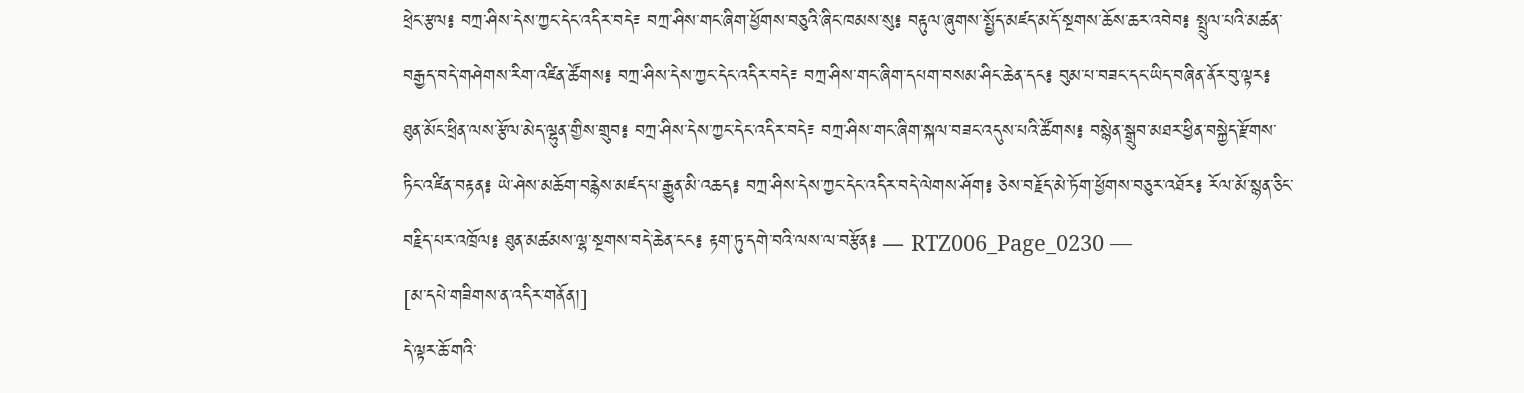ཕྲེང་རྩལ༔ བཀྲ་ཤིས་དེས་ཀྱང་དེང་འདིར་བདེ༴ བཀྲ་ཤིས་གང་ཞིག་ཕྱོགས་བཅུའི་ཞིང་ཁམས་སུ༔ བརྟུལ་ཞུགས་སྤྱོད་མཛད་མདོ་སྔགས་ཆོས་ཆར་འབེབ༔ སྤྲུལ་པའི་མཚན་བརྒྱད་བདེ་གཤེགས་རིག་འཛིན་ཚོགས༔ བཀྲ་ཤིས་དེས་ཀྱང་དེང་འདིར་བདེ༴ བཀྲ་ཤིས་གང་ཞིག་དཔག་བསམ་ཤིང་ཆེན་དང༔ བུམ་པ་བཟང་དང་ཡིད་བཞིན་ནོར་བུ་ལྟར༔ ཐུན་མོང་ཕྲིན་ལས་རྩོལ་མེད་ལྷུན་གྱིས་གྲུབ༔ བཀྲ་ཤིས་དེས་ཀྱང་དེང་འདིར་བདེ༴ བཀྲ་ཤིས་གང་ཞིག་སྐལ་བཟང་འདུས་པའི་ཚོགས༔ བསྙེན་སྒྲུབ་མཐར་ཕྱིན་བསྐྱེད་རྫོགས་ཏིང་འཛིན་བརྟན༔ ཡེ་ཤེས་མཆོག་བརྙེས་མཛད་པ་རྒྱུན་མི་འཆད༔ བཀྲ་ཤིས་དེས་ཀྱང་དེང་འདིར་བདེ་ལེགས་ཤོག༔ ཅེས་བརྗོད་མེ་ཏོག་ཕྱོགས་བཅུར་འཐོར༔ རོལ་མོ་སྙན་ཅིང་བརྗིད་པར་འཁྲོལ༔ ཐུན་མཚམས་ལྷ་སྔགས་བདེ་ཆེན་ངང༔ རྟག་ཏུ་དགེ་བའི་ལས་ལ་བརྩོན༔ ― RTZ006_Page_0230 ―
[མ་དཔེ་གཟིགས་ན་འདིར་གནོན།]
དེ་ལྟར་ཆོ་གའི་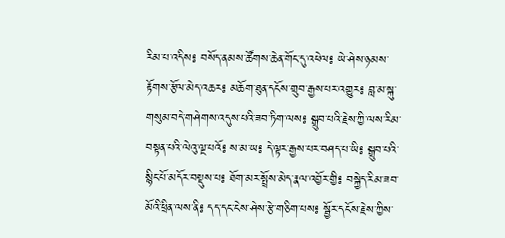རིམ་པ་འདིས༔ བསོད་ནམས་ཚོགས་ཆེན་གོང་དུ་འཕེལ༔ ཡེ་ཤེས་ཉམས་རྟོགས་རྩོལ་མེད་འཆར༔ མཆོག་ཐུན་དངོས་གྲུབ་རྒྱས་པར་འགྱུར༔ བླ་མ་སྐུ་གསུམ་བདེ་གཤེགས་འདུས་པའི་ཟབ་ཏིག་ལས༔ སྒྲུབ་པའི་རྗེས་ཀྱི་ལས་རིམ་བསྟན་པའི་ལེའུ་ལྔ་པའོ༔ ས་མ་ཡ༔ དེ་ལྟར་རྒྱས་པར་བཤད་པ་ཡི༔ སྒྲུབ་པའི་སྙིང་པོ་མདོར་བསྡུས་པ༔ ཐོག་མར་སྤྲོས་མེད་རྣལ་འབྱོར་གྱི༔ བསྐྱེད་རིམ་ཟབ་མོའི་ཕྲིན་ལས་ནི༔ དད་དང་ངེས་ཤེས་རྩེ་གཅིག་པས༔ སྦྱོར་དངོས་རྗེས་ཀྱིས་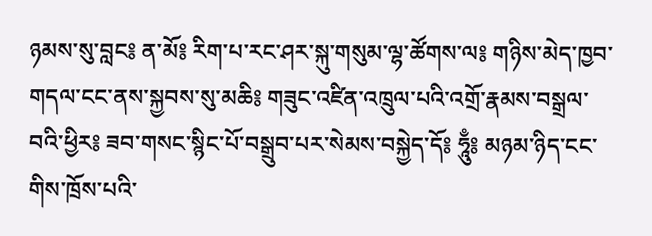ཉམས་སུ་བླང༔ ན་མོ༔ རིག་པ་རང་ཤར་སྐུ་གསུམ་ལྷ་ཚོགས་ལ༔ གཉིས་མེད་ཁྱབ་གདལ་ངང་ནས་སྐྱབས་སུ་མཆི༔ གཟུང་འཛིན་འཁྲུལ་པའི་འགྲོ་རྣམས་བསྒྲལ་བའི་ཕྱིར༔ ཟབ་གསང་སྙིང་པོ་བསྒྲུབ་པར་སེམས་བསྐྱེད་དོ༔ ཧཱུྃ༔ མཉམ་ཉིད་ངང་གིས་ཁྲོས་པའི་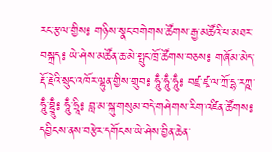རང་རྩལ་གྱིས༔ གཉིས་སྣང་བགེགས་ཚོགས་རྒྱ་མཚོའི་ཕ་མཐར་བསྐྲད༔ ཡེ་ཤེས་མཚོན་ཆ་མེ་སྤུང་ཁྲོ་ཚོགས་བཅས༔ གཞོམ་མེད་རྡོ་རྗེའི་སྲུང་འཁོར་ལྷུན་གྱིས་གྲུབ༔ ཧཱུྃ་ཧཱུྃ་ཧཱུྃ༔ བཛྲ་ཛྭ་ལ་ཀྲོ་དྷ་རཀྵ་ཧཱུྃ་བྷྲཱུྃ༔ ཧཱུྃ་ཧྲཱི༔ བླ་མ་སྐུ་གསུམ་བདེ་གཤེགས་རིག་འཛིན་ཚོགས༔ དབྱིངས་ནས་བརྩེར་དགོངས་ཡེ་ཤེས་བྱིན་ཆེན་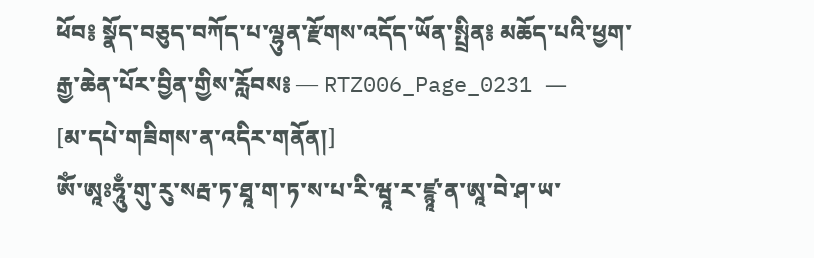ཕོབ༔ སྣོད་བཅུད་བཀོད་པ་ལྷུན་རྫོགས་འདོད་ཡོན་སྤྲིན༔ མཆོད་པའི་ཕྱག་རྒྱ་ཆེན་པོར་བྱིན་གྱིས་རློབས༔ ― RTZ006_Page_0231 ―
[མ་དཔེ་གཟིགས་ན་འདིར་གནོན།]
ཨོཾ་ཨཱཿཧཱུྃ་གུ་རུ་སརྦ་ཏ་ཐཱ་ག་ཏ་ས་པ་རི་ཝཱ་ར་ཛྙཱ་ན་ཨཱ་བེ་ཤ་ཡ་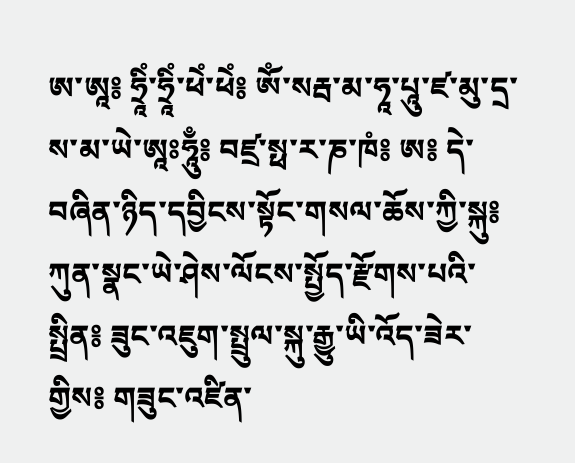ཨ་ཨཱ༔ ཧྲཱིཾ་ཧྲཱིཾ་ཕེཾ་ཕེཾ༔ ཨོཾ་སརྦ་མ་ཧཱ་པཱུ་ཛ་མུ་དྲ་ས་མ་ཡེ་ཨཱཿཧཱུྃ༔ བཛྲ་སྥ་ར་ཎ་ཁཾ༔ ཨ༔ དེ་བཞིན་ཉིད་དབྱིངས་སྟོང་གསལ་ཆོས་ཀྱི་སྐུ༔ ཀུན་སྣང་ཡེ་ཤེས་ལོངས་སྤྱོད་རྫོགས་པའི་སྤྲིན༔ ཟུང་འཇུག་སྤྲུལ་སྐུ་རྒྱུ་ཡི་འོད་ཟེར་གྱིས༔ གཟུང་འཛིན་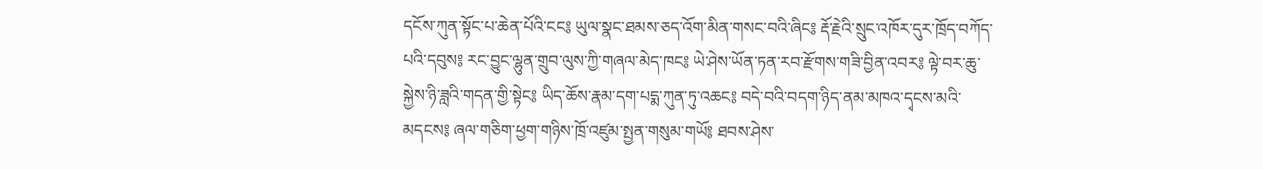དངོས་ཀུན་སྟོང་པ་ཆེན་པོའི་ངང༔ ཡུལ་སྣང་ཐམས་ཅད་འོག་མིན་གསང་བའི་ཞིང༔ རྡོ་རྗེའི་སྲུང་འཁོར་དུར་ཁྲོད་བཀོད་པའི་དབུས༔ རང་བྱུང་ལྷུན་གྲུབ་ལུས་ཀྱི་གཞལ་མེད་ཁང༔ ཡེ་ཤེས་ཡོན་ཏན་རབ་རྫོགས་གཟི་བྱིན་འབར༔ ལྟེ་བར་ཆུ་སྐྱེས་ཉི་ཟླའི་གདན་གྱི་སྟེང༔ ཡིད་ཆོས་རྣམ་དག་པདྨ་ཀུན་ཏུ་འཆང༔ བདེ་བའི་བདག་ཉིད་ནམ་མཁའ་དྭངས་མའི་མདངས༔ ཞལ་གཅིག་ཕྱག་གཉིས་ཁྲོ་འཛུམ་སྤྱན་གསུམ་གཡོ༔ ཐབས་ཤེས་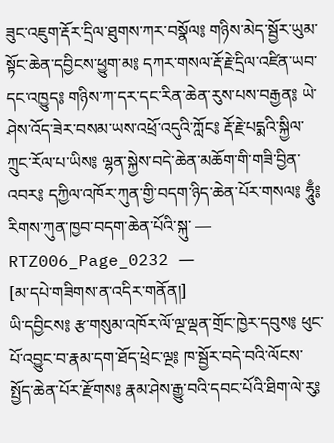ཟུང་འཇུག་རྡོར་དྲིལ་ཐུགས་ཀར་བསྣོལ༔ གཉིས་མེད་སྦྱོར་ཡུམ་སྟོང་ཆེན་དབྱིངས་ཕྱུག་མ༔ དཀར་གསལ་རྡོ་རྗེ་དྲིལ་འཛིན་ཡབ་དང་འཁྱུད༔ གཉིས་ཀ་དར་དང་རིན་ཆེན་རུས་པས་བརྒྱན༔ ཡེ་ཤེས་འོད་ཟེར་བསམ་ཡས་འཕྲོ་འདུའི་ཀློང༔ རྡོ་རྗེ་པདྨའི་སྐྱིལ་ཀྲུང་རོལ་པ་ཡིས༔ ལྷན་སྐྱེས་བདེ་ཆེན་མཆོག་གི་གཟི་བྱིན་འབར༔ དཀྱིལ་འཁོར་ཀུན་གྱི་བདག་ཉིད་ཆེན་པོར་གསལ༔ ཧཱུྃ༔ རིགས་ཀུན་ཁྱབ་བདག་ཆེན་པོའི་སྐུ་ ― RTZ006_Page_0232 ―
[མ་དཔེ་གཟིགས་ན་འདིར་གནོན།]
ཡི་དབྱིངས༔ རྩ་གསུམ་འཁོར་ལོ་ལྔ་ལྡན་གྲོང་ཁྱེར་དབུས༔ ཕུང་པོ་འབྱུང་བ་རྣམ་དག་ཐོད་ཕྲེང་ལྔ༔ ཁ་སྦྱོར་བདེ་བའི་ལོངས་སྤྱོད་ཆེན་པོར་རྫོགས༔ རྣམ་ཤེས་རྒྱུ་བའི་དབང་པོའི་ཐིག་ལེ་རུ༔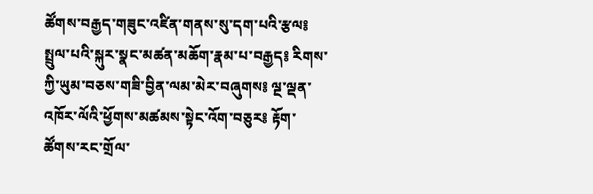ཚོགས་བརྒྱད་གཟུང་འཛིན་གནས་སུ་དག་པའི་རྩལ༔ སྤྲུལ་པའི་སྐུར་སྣང་མཚན་མཆོག་རྣམ་པ་བརྒྱད༔ རིགས་ཀྱི་ཡུམ་བཅས་གཟི་བྱིན་ལམ་མེར་བཞུགས༔ ལྔ་ལྡན་འཁོར་ལོའི་ཕྱོགས་མཚམས་སྟེང་འོག་བཅུར༔ རྟོག་ཚོགས་རང་གྲོལ་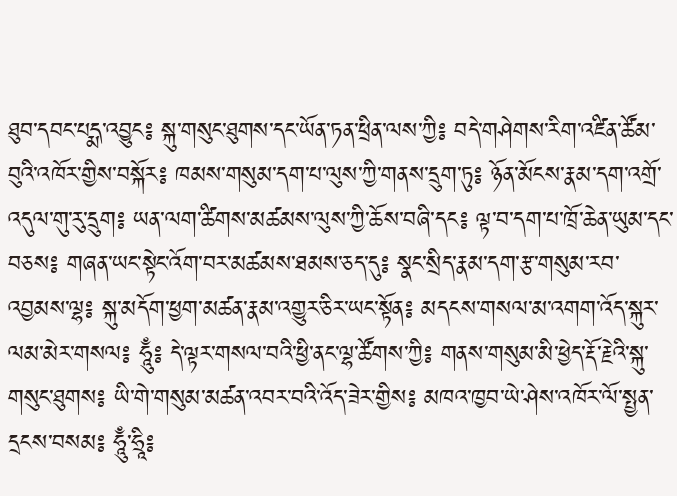ཐུབ་དབང་པདྨ་འབྱུང༔ སྐུ་གསུང་ཐུགས་དང་ཡོན་ཏན་ཕྲིན་ལས་ཀྱི༔ བདེ་གཤེགས་རིག་འཛིན་ཚོམ་བུའི་འཁོར་གྱིས་བསྐོར༔ ཁམས་གསུམ་དག་པ་ལུས་ཀྱི་གནས་དྲུག་ཏུ༔ ཉོན་མོངས་རྣམ་དག་འགྲོ་འདུལ་གུ་རུ་དྲུག༔ ཡན་ལག་ཚིགས་མཚམས་ལུས་ཀྱི་ཆོས་བཞི་དང༔ ལྟ་བ་དག་པ་ཁྲོ་ཆེན་ཡུམ་དང་བཅས༔ གཞན་ཡང་སྟེང་འོག་བར་མཚམས་ཐམས་ཅད་དུ༔ སྣང་སྲིད་རྣམ་དག་རྩ་གསུམ་རབ་འབྱམས་ལྷ༔ སྐུ་མདོག་ཕྱག་མཚན་རྣམ་འགྱུར་ཅིར་ཡང་སྟོན༔ མདངས་གསལ་མ་འགག་འོད་སྐུར་ལམ་མེར་གསལ༔ ཧཱུྃ༔ དེ་ལྟར་གསལ་བའི་ཕྱི་ནང་ལྷ་ཚོགས་ཀྱི༔ གནས་གསུམ་མི་ཕྱེད་རྡོ་རྗེའི་སྐུ་གསུང་ཐུགས༔ ཡི་གེ་གསུམ་མཚན་འབར་བའི་འོད་ཟེར་གྱིས༔ མཁའ་ཁྱབ་ཡེ་ཤེས་འཁོར་ལོ་སྤྱན་དྲངས་བསམ༔ ཧཱུྃ་ཧྲཱི༔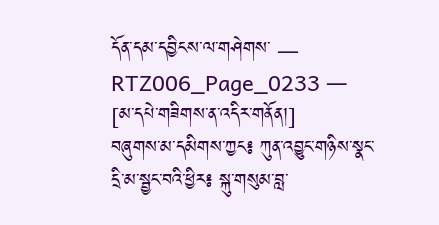དོན་དམ་དབྱིངས་ལ་གཤེགས་ ― RTZ006_Page_0233 ―
[མ་དཔེ་གཟིགས་ན་འདིར་གནོན།]
བཞུགས་མ་དམིགས་ཀྱང༔ ཀུན་འབྱུང་གཉིས་སྣང་དྲི་མ་སྦྱང་བའི་ཕྱིར༔ སྐུ་གསུམ་བླ་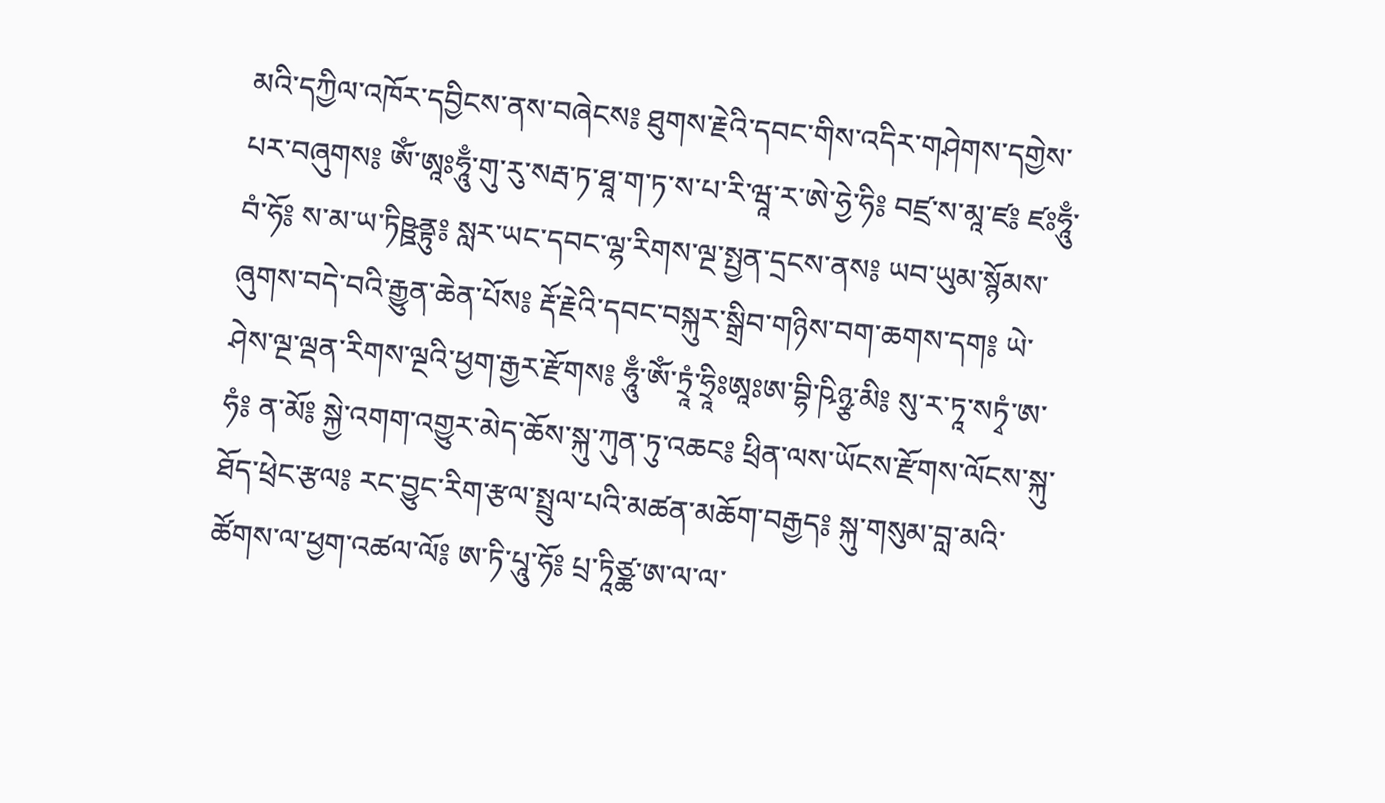མའི་དཀྱིལ་འཁོར་དབྱིངས་ནས་བཞེངས༔ ཐུགས་རྗེའི་དབང་གིས་འདིར་གཤེགས་དགྱེས་པར་བཞུགས༔ ཨོཾ་ཨཱཿཧཱུྃ་གུ་རུ་སརྦ་ཏ་ཐཱ་ག་ཏ་ས་པ་རི་ཝཱ་ར་ཨེ་ཧྱེ་ཧི༔ བཛྲ་ས་མཱ་ཛ༔ ཛཿཧཱུྃ་བཾ་ཧོ༔ ས་མ་ཡ་ཏིཥྛནྟུ༔ སླར་ཡང་དབང་ལྷ་རིགས་ལྔ་སྤྱན་དྲངས་ནས༔ ཡབ་ཡུམ་སྙོམས་ཞུགས་བདེ་བའི་རྒྱུན་ཆེན་པོས༔ རྡོ་རྗེའི་དབང་བསྐུར་སྒྲིབ་གཉིས་བག་ཆགས་དག༔ ཡེ་ཤེས་ལྔ་ལྡན་རིགས་ལྔའི་ཕྱག་རྒྱར་རྫོགས༔ ཧཱུྃ་ཨོཾ་ཏྲཱཾ་ཧྲཱིཿཨཱཿཨ་བྷི་ཥིཉྩ་མི༔ སུ་ར་ཏཱ་སཏྭཾ་ཨ་ཧཾ༔ ན་མོ༔ སྐྱེ་འགག་འགྱུར་མེད་ཆོས་སྐུ་ཀུན་ཏུ་འཆང༔ ཕྲིན་ལས་ཡོངས་རྫོགས་ལོངས་སྐུ་ཐོད་ཕྲེང་རྩལ༔ རང་བྱུང་རིག་རྩལ་སྤྲུལ་པའི་མཚན་མཆོག་བརྒྱད༔ སྐུ་གསུམ་བླ་མའི་ཚོགས་ལ་ཕྱག་འཚལ་ལོ༔ ཨ་ཏི་པཱུ་ཧོ༔ པྲ་ཏཱིཙྪ་ཨ་ལ་ལ་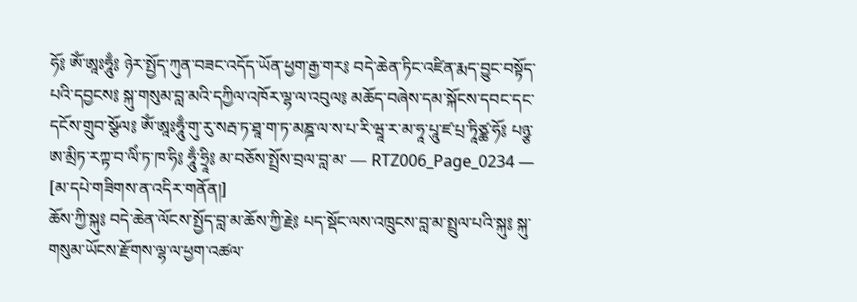ཧོ༔ ཨོཾ་ཨཱཿཧཱུྃ༔ ཉེར་སྤྱོད་ཀུན་བཟང་འདོད་ཡོན་ཕྱག་རྒྱ་གར༔ བདེ་ཆེན་ཏིང་འཛིན་རྨད་བྱུང་བསྟོད་པའི་དབྱངས༔ སྐུ་གསུམ་བླ་མའི་དཀྱིལ་འཁོར་ལྷ་ལ་འབུལ༔ མཆོད་བཞེས་དམ་སྐོངས་དབང་དང་དངོས་གྲུབ་སྩོལ༔ ཨོཾ་ཨཱཿཧཱུྃ་གུ་རུ་སརྦ་ཏ་ཐཱ་ག་ཏ་མཎྜ་ལ་ས་པ་རི་ཝཱ་ར་མ་ཧཱ་པཱུ་ཛ་པྲ་ཏཱིཙྪ་ཧོ༔ པཉྩ་ཨ་མྲིཏ་རཀྟ་བ་ལིཾ་ཏ་ཁ་ཧི༔ ཧཱུྃ་ཧྲཱི༔ མ་བཅོས་སྤྲོས་བྲལ་བླ་མ་ ― RTZ006_Page_0234 ―
[མ་དཔེ་གཟིགས་ན་འདིར་གནོན།]
ཆོས་ཀྱི་སྐུ༔ བདེ་ཆེན་ལོངས་སྤྱོད་བླ་མ་ཆོས་ཀྱི་རྗེ༔ པད་སྡོང་ལས་འཁྲུངས་བླ་མ་སྤྲུལ་པའི་སྐུ༔ སྐུ་གསུམ་ཡོངས་རྫོགས་ལྷ་ལ་ཕྱག་འཚལ་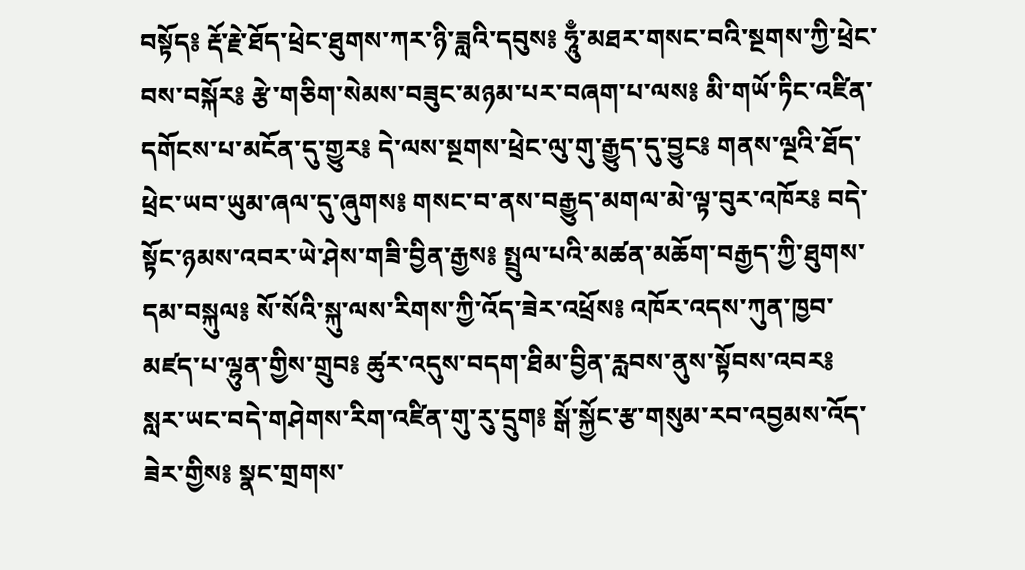བསྟོད༔ རྡོ་རྗེ་ཐོད་ཕྲེང་ཐུགས་ཀར་ཉི་ཟླའི་དབུས༔ ཧཱུྃ་མཐར་གསང་བའི་སྔགས་ཀྱི་ཕྲེང་བས་བསྐོར༔ རྩེ་གཅིག་སེམས་བཟུང་མཉམ་པར་བཞག་པ་ལས༔ མི་གཡོ་ཏིང་འཛིན་དགོངས་པ་མངོན་དུ་གྱུར༔ དེ་ལས་སྔགས་ཕྲེང་ལུ་གུ་རྒྱུད་དུ་བྱུང༔ གནས་ལྔའི་ཐོད་ཕྲེང་ཡབ་ཡུམ་ཞལ་དུ་ཞུགས༔ གསང་བ་ནས་བརྒྱུད་མགལ་མེ་ལྟ་བུར་འཁོར༔ བདེ་སྟོང་ཉམས་འབར་ཡེ་ཤེས་གཟི་བྱིན་རྒྱས༔ སྤྲུལ་པའི་མཚན་མཆོག་བརྒྱད་ཀྱི་ཐུགས་དམ་བསྐུལ༔ སོ་སོའི་སྐུ་ལས་རིགས་ཀྱི་འོད་ཟེར་འཕྲོས༔ འཁོར་འདས་ཀུན་ཁྱབ་མཛད་པ་ལྷུན་གྱིས་གྲུབ༔ ཚུར་འདུས་བདག་ཐིམ་བྱིན་རླབས་ནུས་སྟོབས་འབར༔ སླར་ཡང་བདེ་གཤེགས་རིག་འཛིན་གུ་རུ་དྲུག༔ སྒོ་སྐྱོང་རྩ་གསུམ་རབ་འབྱམས་འོད་ཟེར་གྱིས༔ སྣང་གྲགས་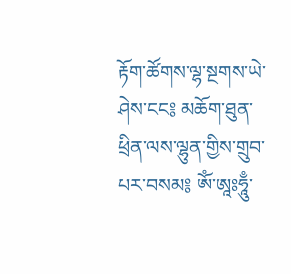རྟོག་ཚོགས་ལྷ་སྔགས་ཡེ་ཤེས་ངང༔ མཆོག་ཐུན་ཕྲིན་ལས་ལྷུན་གྱིས་གྲུབ་པར་བསམ༔ ཨོཾ་ཨཱཿཧཱུྃ་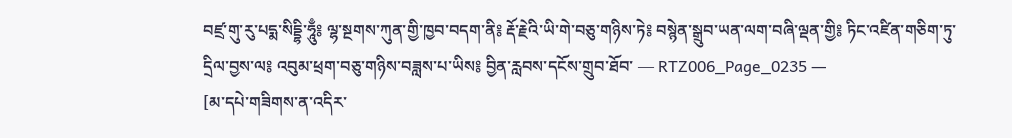བཛྲ་གུ་རུ་པདྨ་སིདྡྷི་ཧཱུྃ༔ ལྷ་སྔགས་ཀུན་གྱི་ཁྱབ་བདག་ནི༔ རྡོ་རྗེའི་ཡི་གེ་བཅུ་གཉིས་ཏེ༔ བསྙེན་སྒྲུབ་ཡན་ལག་བཞི་ལྡན་གྱི༔ ཏིང་འཛིན་གཅིག་ཏུ་དྲིལ་བྱས་ལ༔ འབུམ་ཕྲག་བཅུ་གཉིས་བཟླས་པ་ཡིས༔ བྱིན་རླབས་དངོས་གྲུབ་ཐོབ་ ― RTZ006_Page_0235 ―
[མ་དཔེ་གཟིགས་ན་འདིར་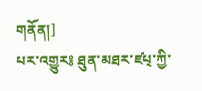གནོན།]
པར་འགྱུར༔ ཐུན་མཐར་ཛཔ྄་ཀྱི་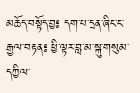མཆོད་བསྟོད་བྱ༔ དག་པ་དྲན་ཞིང་ང་རྒྱལ་བརྟན༔ ཕྱི་ལྟར་བླ་མ་སྐུ་གསུམ་དཀྱིལ་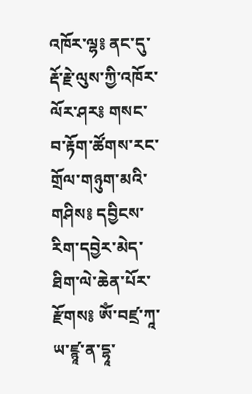འཁོར་ལྷ༔ ནང་དུ་རྡོ་རྗེ་ལུས་ཀྱི་འཁོར་ལོར་ཤར༔ གསང་བ་རྟོག་ཚོགས་རང་གྲོལ་གཉུག་མའི་གཤིས༔ དབྱིངས་རིག་དབྱེར་མེད་ཐིག་ལེ་ཆེན་པོར་རྫོགས༔ ཨོཾ་བཛྲ་ཀཱ་ཡ་ཛྙཱ་ན་དྷཱ་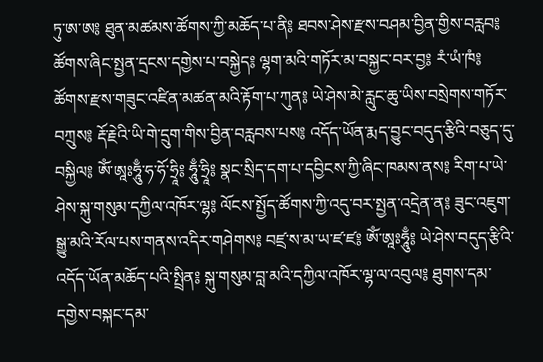ཏུ་ཨ་ཨ༔ ཐུན་མཚམས་ཚོགས་ཀྱི་མཆོད་པ་ནི༔ ཐབས་ཤེས་རྫས་བཤམ་བྱིན་གྱིས་བརླབ༔ ཚོགས་ཞིང་སྤྱན་དྲངས་དགྱེས་པ་བསྐྱེད༔ ལྷག་མའི་གཏོར་མ་བསྐྱང་བར་བྱ༔ རཾ་ཡཾ་ཁཾ༔ ཚོགས་རྫས་གཟུང་འཛིན་མཚན་མའི་རྟོག་པ་ཀུན༔ ཡེ་ཤེས་མེ་རླུང་ཆུ་ཡིས་བསྲེགས་གཏོར་བཀྲུས༔ རྡོ་རྗེའི་ཡི་གེ་དྲུག་གིས་བྱིན་བརླབས་པས༔ འདོད་ཡོན་རྨད་བྱུང་བདུད་རྩིའི་བཅུད་དུ་བསྐྱིལ༔ ཨོཾ་ཨཱཿཧཱུྃ་ཧ་ཧོ་ཧྲཱི༔ ཧཱུྃ་ཧྲཱི༔ སྣང་སྲིད་དག་པ་དབྱིངས་ཀྱི་ཞིང་ཁམས་ནས༔ རིག་པ་ཡེ་ཤེས་སྐུ་གསུམ་དཀྱིལ་འཁོར་ལྷ༔ ལོངས་སྤྱོད་ཚོགས་ཀྱི་འདུ་བར་སྤྱན་འདྲེན་ན༔ ཟུང་འཇུག་སྒྱུ་མའི་རོལ་པས་གནས་འདིར་གཤེགས༔ བཛྲ་ས་མ་ཡ་ཛ་ཛ༔ ཨོཾ་ཨཱཿཧཱུྃ༔ ཡེ་ཤེས་བདུད་རྩིའི་འདོད་ཡོན་མཆོད་པའི་སྤྲིན༔ སྐུ་གསུམ་བླ་མའི་དཀྱིལ་འཁོར་ལྷ་ལ་འབུལ༔ ཐུགས་དམ་དགྱེས་བསྐང་དམ་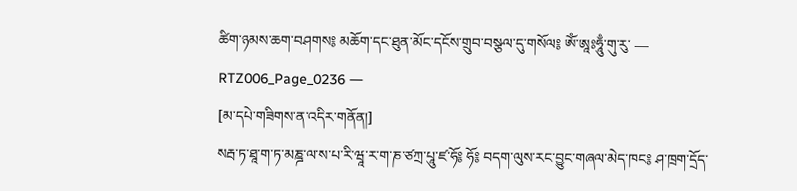ཚིག་ཉམས་ཆག་བཤགས༔ མཆོག་དང་ཐུན་མོང་དངོས་གྲུབ་བསྩལ་དུ་གསོལ༔ ཨོཾ་ཨཱཿཧཱུྃ་གུ་རུ་ ― RTZ006_Page_0236 ―
[མ་དཔེ་གཟིགས་ན་འདིར་གནོན།]
སརྦ་ཏ་ཐཱ་ག་ཏ་མཎྜ་ལ་ས་པ་རི་ཝཱ་ར་ག་ཎ་ཙཀྲ་པཱུ་ཛ་ཧོ༔ ཧོ༔ བདག་ལུས་རང་བྱུང་གཞལ་མེད་ཁང༔ ཤ་ཁྲག་དྲོད་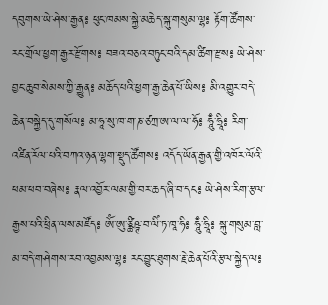དབུགས་ཡེ་ཤེས་རྒྱན༔ ཕུང་ཁམས་སྐྱེ་མཆེད་སྐུ་གསུམ་ལྷ༔ རྟོག་ཚོགས་རང་གྲོལ་ཕྱག་རྒྱར་རྫོགས༔ བཟའ་བཅའ་བཏུང་བའི་དམ་ཚིག་རྫས༔ ཡེ་ཤེས་བྱང་ཆུབ་སེམས་ཀྱི་རྒྱུན༔ མཆོད་པའི་ཕྱག་རྒྱ་ཆེན་པོ་ཡིས༔ མི་འགྱུར་བདེ་ཆེན་བསྐྱེད་དུ་གསོལ༔ མ་ཧཱ་སུ་ཁ་ག་ཎ་ཙཀྲ་ཨ་ལ་ལ་ཧོ༔ ཧཱུྃ་ཧྲཱི༔ རིག་འཛིན་རོལ་པའི་བཀའ་ཉན་ལྷག་སྡུད་ཚོགས༔ འདོད་ཡོན་རྒྱན་གྱི་འཁོར་ལོའི་ཕམ་ཕབ་བཞེས༔ རྣལ་འབྱོར་ལམ་གྱི་བར་ཆད་ཞི་བ་དང༔ ཡེ་ཤེས་རིག་རྩལ་རྒྱས་པའི་ཕྲིན་ལས་མཛོད༔ ཨོཾ་ཨུ་ཙྪིཥྚ་བ་ལིཾ་ཏ་ཁཱ་ཧི༔ ཧཱུྃ་ཧྲཱི༔ སྐུ་གསུམ་བླ་མ་བདེ་གཤེགས་རབ་འབྱམས་ལྷ༔ རང་བྱུང་ཐུགས་རྗེ་ཆེན་པོའི་རྩལ་སྐྱེད་ལ༔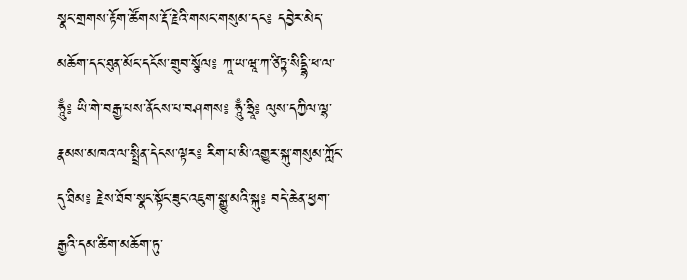སྣང་གྲགས་རྟོག་ཚོགས་རྡོ་རྗེའི་གསང་གསུམ་དང༔ དབྱེར་མེད་མཆོག་དང་ཐུན་མོང་དངོས་གྲུབ་སྩོལ༔ ཀཱ་ཡ་ཝཱ་ཀ་ཙིཏྟ་སིདྡྷི་ཕ་ལ་ཧཱུྃ༔ ཡི་གེ་བརྒྱ་པས་ནོངས་པ་བཤགས༔ ཧཱུྃ་ཧྲཱི༔ ལུས་དཀྱིལ་ལྷ་རྣམས་མཁའ་ལ་སྤྲིན་དེངས་ལྟར༔ རིག་པ་མི་འགྱུར་སྐུ་གསུམ་ཀློང་དུ་ཐིམ༔ རྗེས་ཐོབ་སྣང་སྟོང་ཟུང་འཇུག་སྒྱུ་མའི་སྐུ༔ བདེ་ཆེན་ཕྱག་རྒྱའི་དམ་ཚིག་མཆོག་ཏུ་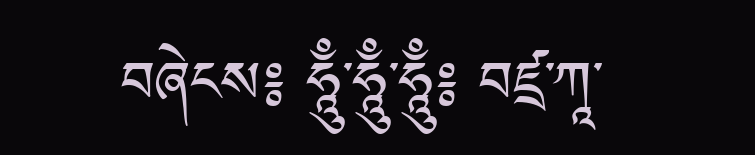བཞེངས༔ ཧཱུྃ་ཧཱུྃ་ཧཱུྃ༔ བཛྲ་ཀཱ་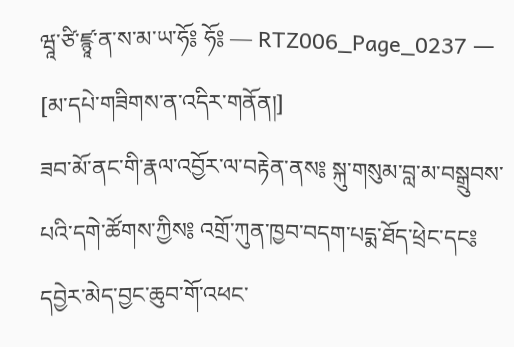ཝཱ་ཙི་ཛྙཱ་ན་ས་མ་ཡ་ཧོ༔ ཧོ༔ ― RTZ006_Page_0237 ―
[མ་དཔེ་གཟིགས་ན་འདིར་གནོན།]
ཟབ་མོ་ནང་གི་རྣལ་འབྱོར་ལ་བརྟེན་ནས༔ སྐུ་གསུམ་བླ་མ་བསྒྲུབས་པའི་དགེ་ཚོགས་ཀྱིས༔ འགྲོ་ཀུན་ཁྱབ་བདག་པདྨ་ཐོད་ཕྲེང་དང༔ དབྱེར་མེད་བྱང་ཆུབ་གོ་འཕང་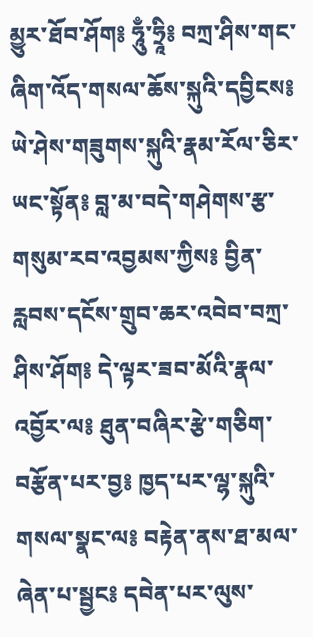མྱུར་ཐོབ་ཤོག༔ ཧཱུྃ་ཧྲཱི༔ བཀྲ་ཤིས་གང་ཞིག་འོད་གསལ་ཆོས་སྐུའི་དབྱིངས༔ ཡེ་ཤེས་གཟུགས་སྐུའི་རྣམ་རོལ་ཅིར་ཡང་སྟོན༔ བླ་མ་བདེ་གཤེགས་རྩ་གསུམ་རབ་འབྱམས་ཀྱིས༔ བྱིན་རླབས་དངོས་གྲུབ་ཆར་འབེབ་བཀྲ་ཤིས་ཤོག༔ དེ་ལྟར་ཟབ་མོའི་རྣལ་འབྱོར་ལ༔ ཐུན་བཞིར་རྩེ་གཅིག་བརྩོན་པར་བྱ༔ ཁྱད་པར་ལྷ་སྐུའི་གསལ་སྣང་ལ༔ བརྟེན་ནས་ཐ་མལ་ཞེན་པ་སྦྱང༔ དབེན་པར་ལུས་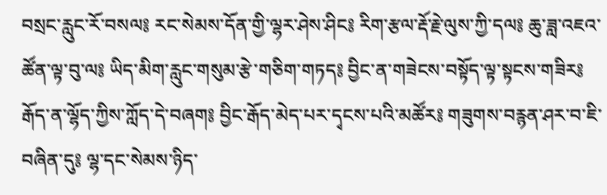བསྲང་རླུང་རོ་བསལ༔ རང་སེམས་དོན་གྱི་ལྷར་ཤེས་ཤིང༔ རིག་རྩལ་རྡོ་རྗེ་ལུས་ཀྱི་དལ༔ ཆུ་ཟླ་འཇའ་ཚོན་ལྟ་བུ་ལ༔ ཡིད་མིག་རླུང་གསུམ་རྩེ་གཅིག་གཏད༔ བྱིང་ན་གཟེངས་བསྟོད་ལྟ་སྟངས་གཟིར༔ རྒོད་ན་ལྷོད་ཀྱིས་ཀློད་དེ་བཞག༔ བྱིང་རྒོད་མེད་པར་དྭངས་པའི་མཚོར༔ གཟུགས་བརྙན་ཤར་བ་ཇི་བཞིན་དུ༔ ལྷ་དང་སེམས་ཉིད་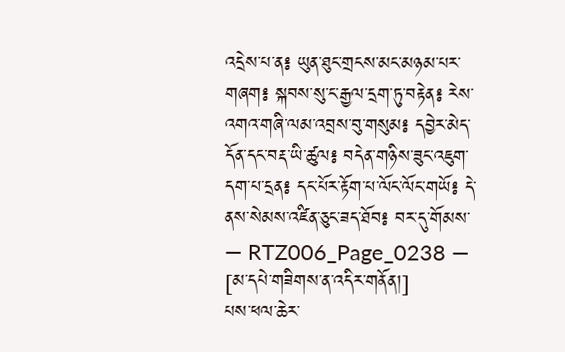འདྲེས་པ་ན༔ ཡུན་ཐུང་གྲངས་མང་མཉམ་པར་གཞག༔ སྐབས་སུ་ང་རྒྱལ་དྲག་ཏུ་བརྟེན༔ རེས་འགའ་གཞི་ལམ་འབྲས་བུ་གསུམ༔ དབྱེར་མེད་དོན་དང་བརྡ་ཡི་ཚུལ༔ བདེན་གཉིས་ཟུང་འཇུག་དག་པ་དྲན༔ དང་པོར་རྟོག་པ་ལོང་ལོང་གཡོ༔ དེ་ནས་སེམས་འཛིན་ཅུང་ཟད་ཐོབ༔ བར་དུ་གོམས་ ― RTZ006_Page_0238 ―
[མ་དཔེ་གཟིགས་ན་འདིར་གནོན།]
པས་ཕལ་ཆེར་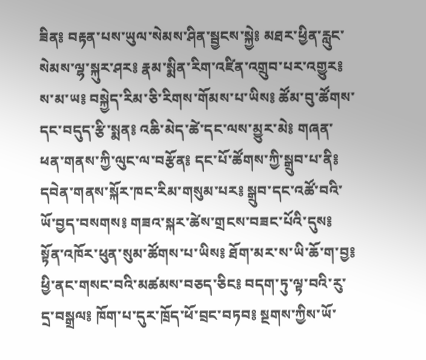ཟིན༔ བརྟན་པས་ཡུལ་སེམས་ཤིན་སྦྱངས་སྐྱེ༔ མཐར་ཕྱིན་རླུང་སེམས་ལྷ་སྐུར་ཤར༔ རྣམ་སྨིན་རིག་འཛིན་འགྲུབ་པར་འགྱུར༔ ས་མ་ཡ༔ བསྐྱེད་རིམ་ཅི་རིགས་གོམས་པ་ཡིས༔ ཚོམ་བུ་ཚོགས་དང་བདུད་རྩི་སྨན༔ འཆི་མེད་ཚེ་དང་ལས་མྱུར་མེ༔ གཞན་ཕན་གནས་ཀྱི་ལུང་ལ་བརྩོན༔ དང་པོ་ཚོགས་ཀྱི་སྒྲུབ་པ་ནི༔ དབེན་གནས་སྐོར་ཁང་རིམ་གསུམ་པར༔ སྒྲུབ་དང་འཚོ་བའི་ཡོ་བྱད་བསགས༔ གཟའ་སྐར་ཚེས་གྲངས་བཟང་པོའི་དུས༔ སྟོན་འཁོར་ཕུན་སུམ་ཚོགས་པ་ཡིས༔ ཐོག་མར་ས་ཡི་ཆོ་ག་བྱ༔ ཕྱི་ནང་གསང་བའི་མཚམས་བཅད་ཅིང༔ བདག་ཏུ་ལྟ་བའི་རུ་དྲ་བསྒྲལ༔ ཁོག་པ་དུར་ཁྲོད་ཕོ་བྲང་བཏབ༔ སྔགས་ཀྱིས་ཡོ་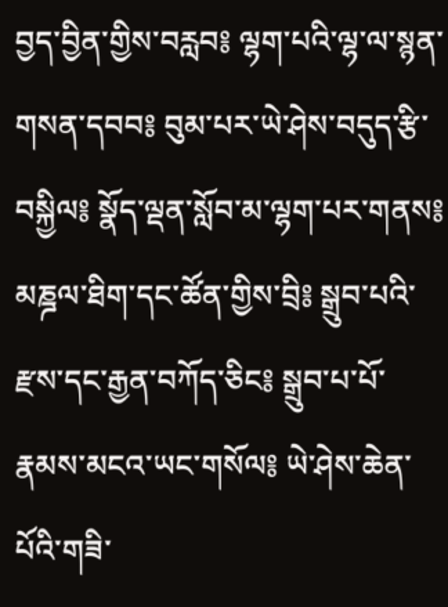བྱད་བྱིན་གྱིས་བརླབ༔ ལྷག་པའི་ལྷ་ལ་སྙན་གསན་དབབ༔ བུམ་པར་ཡེ་ཤེས་བདུད་རྩི་བསྐྱིལ༔ སྣོད་ལྡན་སློབ་མ་ལྷག་པར་གནས༔ མཎྜལ་ཐིག་དང་ཚོན་གྱིས་བྲི༔ སྒྲུབ་པའི་རྫས་དང་རྒྱན་བཀོད་ཅིང༔ སྒྲུབ་པ་པོ་རྣམས་མངའ་ཡང་གསོལ༔ ཡེ་ཤེས་ཆེན་པོའི་གཟི་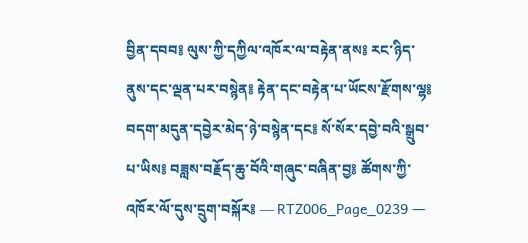བྱིན་དབབ༔ ལུས་ཀྱི་དཀྱིལ་འཁོར་ལ་བརྟེན་ནས༔ རང་ཉིད་ནུས་དང་ལྡན་པར་བསྙེན༔ རྟེན་དང་བརྟེན་པ་ཡོངས་རྫོགས་ལྷ༔ བདག་མདུན་དབྱེར་མེད་ཉེ་བསྙེན་དང༔ སོ་སོར་དབྱེ་བའི་སྒྲུབ་པ་ཡིས༔ བཟླས་བརྗོད་ཆུ་བོའི་གཞུང་བཞིན་བྱ༔ ཚོགས་ཀྱི་འཁོར་ལོ་དུས་དྲུག་བསྐོར༔ ― RTZ006_Page_0239 ―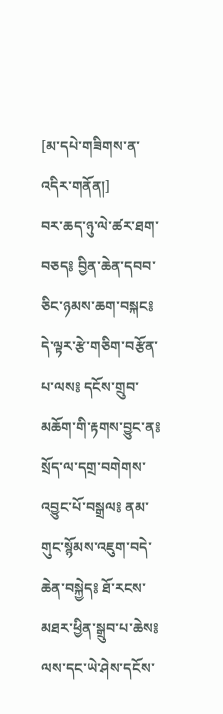[མ་དཔེ་གཟིགས་ན་འདིར་གནོན།]
བར་ཆད་ཉུ་ལེ་ཚར་ཐག་བཅད༔ བྱིན་ཆེན་དབབ་ཅིང་ཉམས་ཆག་བསྐང༔ དེ་ལྟར་རྩེ་གཅིག་བརྩོན་པ་ལས༔ དངོས་གྲུབ་མཆོག་གི་རྟགས་བྱུང་ན༔ སྲོད་ལ་དགྲ་བགེགས་འབྱུང་པོ་བསྒྲལ༔ ནམ་གུང་སྙོམས་འཇུག་བདེ་ཆེན་བསྐྱེད༔ ཐོ་རངས་མཐར་ཕྱིན་སྒྲུབ་པ་ཆེས༔ ལས་དང་ཡེ་ཤེས་དངོས་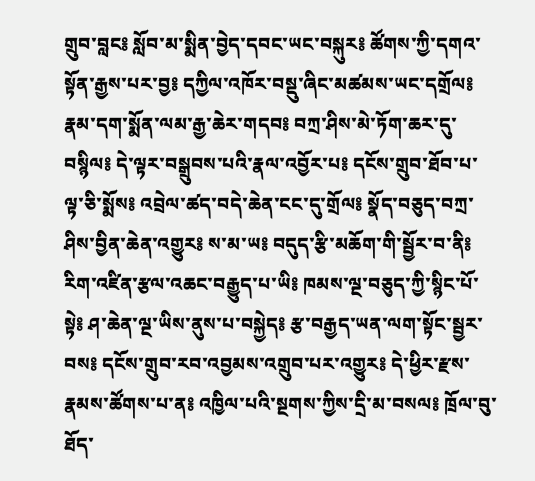གྲུབ་བླང༔ སློབ་མ་སྨིན་བྱེད་དབང་ཡང་བསྐུར༔ ཚོགས་ཀྱི་དགའ་སྟོན་རྒྱས་པར་བྱ༔ དཀྱིལ་འཁོར་བསྡུ་ཞིང་མཚམས་ཡང་དགྲོལ༔ རྣམ་དག་སྨོན་ལམ་རྒྱ་ཆེར་གདབ༔ བཀྲ་ཤིས་མེ་ཏོག་ཆར་དུ་བསྙིལ༔ དེ་ལྟར་བསྒྲུབས་པའི་རྣལ་འབྱོར་པ༔ དངོས་གྲུབ་ཐོབ་པ་ལྟ་ཅི་སྨོས༔ འབྲེལ་ཚད་བདེ་ཆེན་ངང་དུ་གྲོལ༔ སྣོད་བཅུད་བཀྲ་ཤིས་བྱིན་ཆེན་འགྱུར༔ ས་མ་ཡ༔ བདུད་རྩི་མཆོག་གི་སྦྱོར་བ་ནི༔ རིག་འཛིན་རྩལ་འཆང་བརྒྱུད་པ་ཡི༔ ཁམས་ལྔ་བཅུད་ཀྱི་སྙིང་པོ་སྟེ༔ ཤ་ཆེན་ལྔ་ཡིས་ནུས་པ་བསྐྱེད༔ རྩ་བརྒྱད་ཡན་ལག་སྟོང་སྦྱར་བས༔ དངོས་གྲུབ་རབ་འབྱམས་འགྲུབ་པར་འགྱུར༔ དེ་ཕྱིར་རྫས་རྣམས་ཚོགས་པ་ན༔ འཁྱིལ་པའི་སྔགས་ཀྱིས་དྲི་མ་བསལ༔ ཁྲོལ་བུ་ཐོད་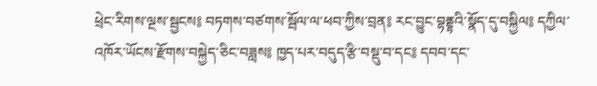ཕྲེང་རིགས་ལྔས་སྦྱངས༔ བཏགས་བཙགས་སྦོལ་ལ་ཕབ་ཀྱིས་བྲན༔ རང་བྱུང་བྷནྡྷའི་སྣོད་དུ་བསྐྱིལ༔ དཀྱིལ་འཁོར་ཡོངས་རྫོགས་བསྐྱེད་ཅིང་བཟླས༔ ཁྱད་པར་བདུད་རྩི་བསྡུ་བ་དང༔ དབབ་དང་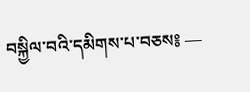བསྐྱིལ་བའི་དམིགས་པ་བཅས༔ ―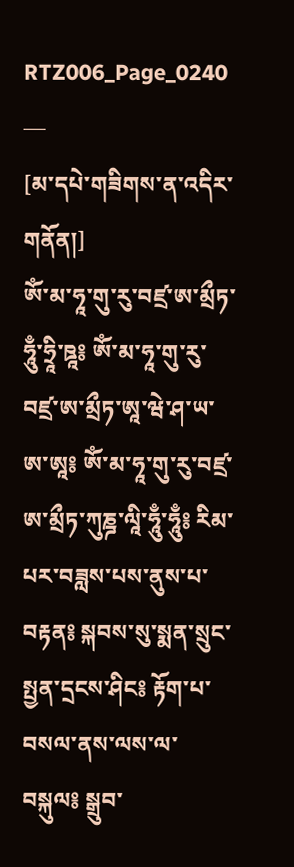RTZ006_Page_0240 ―
[མ་དཔེ་གཟིགས་ན་འདིར་གནོན།]
ཨོཾ་མ་ཧཱ་གུ་རུ་བཛྲ་ཨ་མྲྀཏ་ཧཱུྃ་ཧྲཱི་ཋཱ༔ ཨོཾ་མ་ཧཱ་གུ་རུ་བཛྲ་ཨ་མྲྀཏ་ཨཱ་ཝེ་ཤ་ཡ་ཨ་ཨཱ༔ ཨོཾ་མ་ཧཱ་གུ་རུ་བཛྲ་ཨ་མྲྀཏ་ཀུཎྜ་ལཱི་ཧཱུྃ་ཧཱུྃ༔ རིམ་པར་བཟླས་པས་ནུས་པ་བརྟན༔ སྐབས་སུ་སྨན་སྲུང་སྤྱན་དྲངས་ཤིང༔ རྟོག་པ་བསལ་ནས་ལས་ལ་བསྐུལ༔ སྒྲུབ་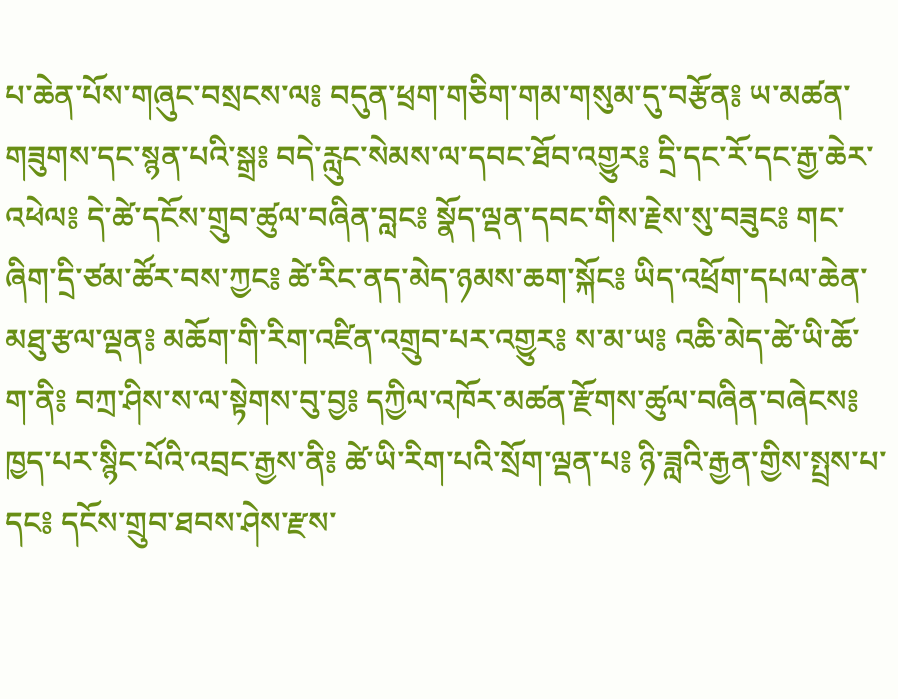པ་ཆེན་པོས་གཞུང་བསྲངས་ལ༔ བདུན་ཕྲག་གཅིག་གམ་གསུམ་དུ་བརྩོན༔ ཡ་མཚན་གཟུགས་དང་སྙན་པའི་སྒྲ༔ བདེ་རླུང་སེམས་ལ་དབང་ཐོབ་འགྱུར༔ དྲི་དང་རོ་དང་རྒྱ་ཆེར་འཕེལ༔ དེ་ཚེ་དངོས་གྲུབ་ཚུལ་བཞིན་བླང༔ སྣོད་ལྡན་དབང་གིས་རྗེས་སུ་བཟུང༔ གང་ཞིག་དྲི་ཙམ་ཚོར་བས་ཀྱང༔ ཚེ་རིང་ནད་མེད་ཉམས་ཆག་སྐོང༔ ཡིད་འཕྲོག་དཔལ་ཆེན་མཐུ་རྩལ་ལྡན༔ མཆོག་གི་རིག་འཛིན་འགྲུབ་པར་འགྱུར༔ ས་མ་ཡ༔ འཆི་མེད་ཚེ་ཡི་ཆོ་ག་ནི༔ བཀྲ་ཤིས་ས་ལ་སྟེགས་བུ་བྱ༔ དཀྱིལ་འཁོར་མཚན་རྫོགས་ཚུལ་བཞིན་བཞེངས༔ ཁྱད་པར་སྙིང་པོའི་འབྲང་རྒྱས་ནི༔ ཚེ་ཡི་རིག་པའི་སྲོག་ལྡན་པ༔ ཉི་ཟླའི་རྒྱན་གྱིས་སྤྲས་པ་དང༔ དངོས་གྲུབ་ཐབས་ཤེས་རྫས་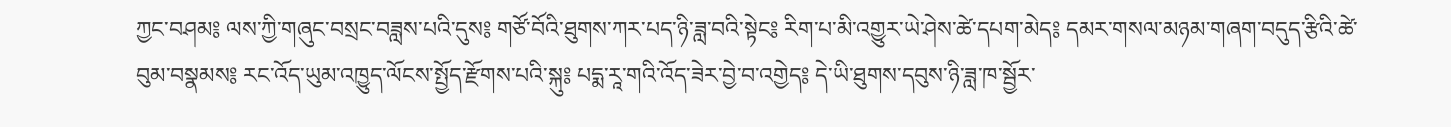ཀྱང་བཤམ༔ ལས་ཀྱི་གཞུང་བསྲང་བཟླས་པའི་དུས༔ གཙོ་བོའི་ཐུགས་ཀར་པད་ཉི་ཟླ་བའི་སྟེང༔ རིག་པ་མི་འགྱུར་ཡེ་ཤེས་ཚེ་དཔག་མེད༔ དམར་གསལ་མཉམ་གཞག་བདུད་རྩིའི་ཚེ་བུམ་བསྣམས༔ རང་འོད་ཡུམ་འཁྱུད་ལོངས་སྤྱོད་རྫོགས་པའི་སྐུ༔ པདྨ་རཱ་གའི་འོད་ཟེར་བྱེ་བ་འགྱེད༔ དེ་ཡི་ཐུགས་དབུས་ཉི་ཟླ་ཁ་སྦྱོར་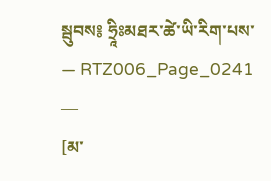སྦུབས༔ ཧྲཱིཿམཐར་ཚེ་ཡི་རིག་པས་ ― RTZ006_Page_0241 ―
[མ་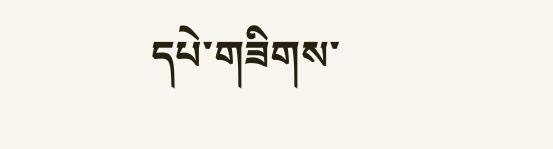དཔེ་གཟིགས་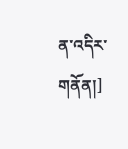ན་འདིར་གནོན།]